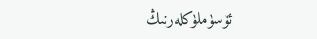ئۆسۈملۈكلەرنىڭ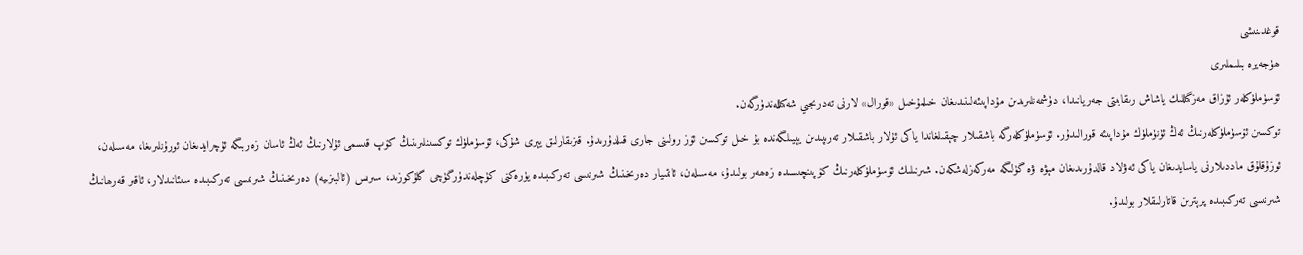قوغدىنىشى
ھۈجەيرە بىلىملىرى
ئۆسۈملۈكلەر ئۇزاق مەزگىللىك ياشاش رىقابىتى جەريانىدا، دۈشمەنلىرىدىن مۇداپىئەلىنىدىغان خىلمۇخىل «قورال» لارنى تەدرىجىي شەكىللەندۈرگەن.
توكسىن ئۆسۈملۈكلەرنىڭ ئەڭ ئۈنۈملۈك مۇداپىئە قورالىدۇر. ئۆسۈملۈكلەرگە باشقىلار چېقىلغاندا ياكى ئۇلار باشقىلار تەرىپىدىن يېيىلگەندە بۇ خىل توكسىن ئۆز رولىنى جارى قىلدۇرىدۇ. قىزىقارلىق يېرى شۇكى، ئۆسۈملۈك توكسىنلىرىنىڭ كۆپ قىسمى ئۇلارنىڭ ئەڭ ئاسان زەربىگە ئۇچرايدىغان ئورۇنلىرىغا، مەسىلەن، ئوزۇقلۇق ماددىلارنى ياسايدىغان ياكى ئەۋلاد قالدۇرىدىغان مېۋە ۋە گۈلىگە مەركەزلەشكەن. شىرنىلىك ئۆسۈملۈكلەرنىڭ كۆپىنچىسىدە زەھەر بولىدۇ، مەسىلەن، ئانتىيار دەرىخىنىڭ شىرنىسى تەركىبىدە يۈرەكنى كۈچلەندۈرگۈچى گلۇكوزىد، سىرىس (ئالبىزىيە) دەرىخىنىڭ شىرنىسى تەركىبىدە سىئانىدلار، ئاقىر قەرھانىڭ شىرنىسى تەركىبىدە پرېترىن قاتارلىقلار بولىدۇ.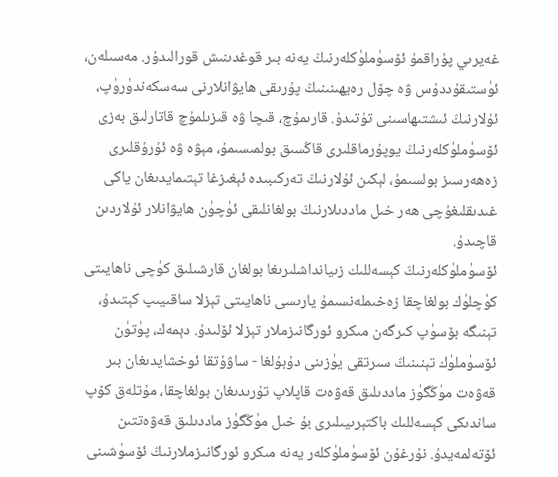غەيرىي پۇراقمۇ ئۆسۈملۈكلەرنىڭ يەنە بىر قوغدىنىش قورالىدۇر. مەسىلەن، ئۈستىقۇددۇس ۋە چۆل رەيھىنىنىڭ پۇرىقى ھايۋانلارنى سەسكەندۈرۈپ، ئۇلارنىڭ ئىشتىھاسىنى تۇتىدۇ. قارىمۇچ، قىچا ۋە قىزىلمۇچ قاتارلىق بەزى ئۆسۈملۈكلەرنىڭ يوپۇرماقلىرى قاڭسىق بولمىسىمۇ، مېۋە ۋە ئۇرۇقلىرى زەھەرسىز بولسىمۇ، لېكىن ئۇلارنىڭ تەركىبىدە ئېغىزغا تېتىمايدىغان ياكى غىدىقلىغۇچى ھەر خىل ماددىلارنىڭ بولغانلىقى ئۈچۈن ھايۋانلار ئۇلاردىن قاچىدۇ.
ئۆسۈملۈكلەرنىڭ كېسەللىك زىيانداشلىرىغا بولغان قارشىلىق كۈچى ناھايىتى كۈچلۈك بولغاچقا زەخىملەنسىمۇ يارىسى ناھايىتى تېزلا ساقىيىپ كېتىدۇ، تېنىگە بۆسۈپ كىرگەن مىكرو ئورگانىزملار تېزلا ئۆلىدۇ. دېمەك، پۈتۈن ئۆسۈملۈك تېنىنىڭ سىرتقى يۈزىنى دۇبۇلغا - ساۋۇتقا ئوخشايدىغان بىر قەۋەت مۈڭگۈز ماددىلىق قەۋەت قاپلاپ تۇرىدىغان بولغاچقا، مۇتلەق كۆپ ساندىكى كېسەللىك باكتېرىيىلىرى بۇ خىل مۈڭگۈز ماددىلىق قەۋەتتىن ئۆتەلمەيدۇ. نۇرغۇن ئۆسۈملۈكلەر يەنە مىكرو ئورگانىزملارنىڭ ئۆسۈشىنى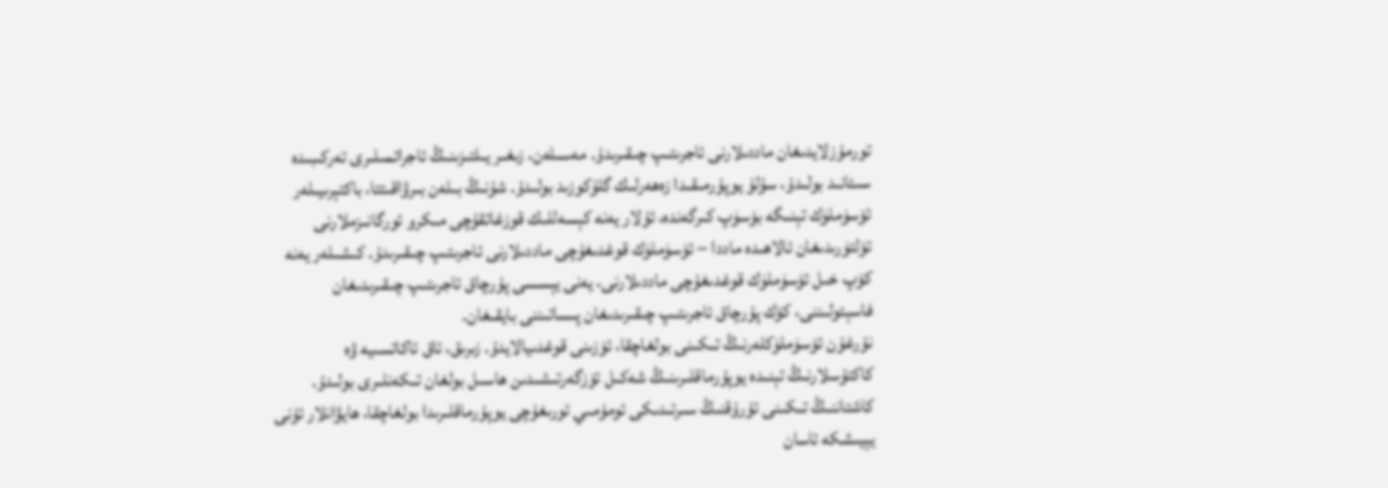تورمۇزلايدىغان ماددىلارنى ئاجرىتىپ چىقىرىدۇ. مەسىلەن، زىغىر يىلتىزىنىڭ ئاجراتمىلىرى تەركىبىدە سىئانىد بولىدۇ، سۇلۇ يوپۇرمىقىدا زەھەرلىك گلۇكوزىد بولىدۇ. شۇنىڭ بىلەن بىرۋاقىتتا، باكتېرىيىلەر ئۆسۈملۈك تېنىگە بۆسۈپ كىرگەندە، ئۇلار يەنە كېسەللىك قوزغاتقۇچى مىكرو ئورگانىزملارنى ئۆلتۈرىدىغان ئالاھىدە ماددا − ئۆسۈملۈك قوغدىغۇچى ماددىلارنى ئاجرىتىپ چىقىرىدۇ. كىشىلەر يەنە كۆپ خىل ئۆسۈملۈك قوغدىغۇچى ماددىلارنى، يەنى يېسسى پۇرچاق ئاجرىتىپ چىقىرىدىغان فاسېئولىننى، كۆك پۇرچاق ئاجرىتىپ چىقىرىدىغان پىساتىننى بايقىغان.
نۇرغۇن ئۆسۈملۈكلەرنىڭ تىكىنى بولغاچقا، ئۆزىنى قوغدىيالايدۇ. زىرىق، ئاق ئاكاتسىيە ۋە كاكتۇسلارنىڭ تېنىدە يوپۇرماقلىرىنىڭ شەكىل ئۆزگەرتىشىدىن ھاسىل بولغان تىكەنلىرى بولىدۇ. كاشتاننىڭ تىكىنى ئۇرۇقنىڭ سىرتىدىكى ئومۇمىي ئورىغۇچى يوپۇرماقلىرىدا بولغاچقا، ھايۋانلار ئۇنى يېيىشكە ئاسان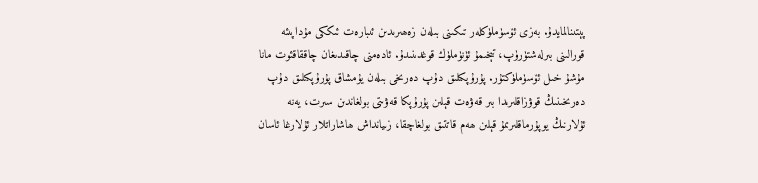پېتىنالمايدۇ. بەزى ئۆسۈملۈكلەر تىكىنى بىلەن زەھىرىدىن ئىبارەت ئىككى مۇداپىئە قورالىنى بىرلەشتۈرۈپ، تېخىمۇ ئۈنۈملۈك قوغدىنىدۇ. ئادەمنى چاقىدىغان چاققاقئوت مانا مۇشۇ خىل ئۆسۈملۈكتۇر. پۇرۇپكىلىق دۇپ دەرىخى بىلەن يۇمشاق پۇرۇپكىلىق دۇپ دەرىخىنىڭ قوۋزاقلىرىدا بىر قەۋەت قېلىن پۇرۇپكا قەۋىتى بولغاندىن سىرت، يەنە ئۇلارنىڭ يوپۇرماقلىرىمۇ قېلىن ھەم قاتتىق بولغاچقا، زىيانداش ھاشاراتلار ئۇلارغا ئاسان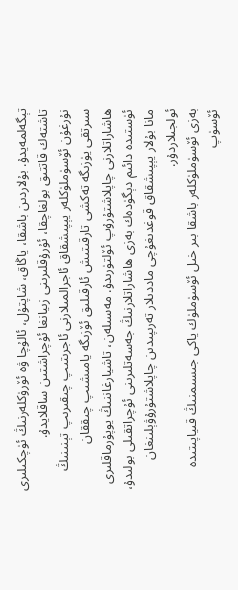تېگەلمەيدۇ. بۇلاردىن باشقا، ياڭاق، شاپتۇل، ئالۇچا ۋە ئۆرۈكلەرنىڭ ئۈچكىلىرى تاشتەك قاتتىق بولغاچقا، ئۇرۇقلىرىنى زىيانغا ئۇچراشتىن ساقلايدۇ.
نۇرغۇن ئۆسۈملۈكلەر يېپىشقاق ئاجرالمىلارنى ئاجرىتىپ چىقىرىپ تېنىنىڭ سىرتقى يۈزىگە تەكشى تارقىتىش ئارقىلىق ئۆزىگە يامىشىپ چىققان ھاشاراتلارنى چاپلاشتۇرۇپ ئۆلتۈرىدۇ. مەسىلەن، تاشيارغاننىڭ يوپۇرماقلىرى ئۈستىدە دائىم دېگۈدەك بەزى ھاشاراتلارنىڭ جەسەتلىرىنى ئۇچراتقىلى بولىدۇ، مانا بۇلار يېپىشقاق قوغدىغۇچى ماددىلار تەرىپىدىن چاپلاشتۇرۇۋېلىنغان ئولجىلاردۇر.
بەزى ئۆسۈملۈكلەر باشقا بىر خىل ئۆسۈملۈك ياكى جىسىمنىڭ قىياپىتىدە ئۆسۈپ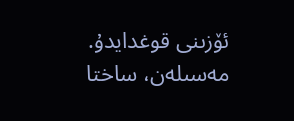ئۆزىنى قوغدايدۇ. مەسىلەن، ساختا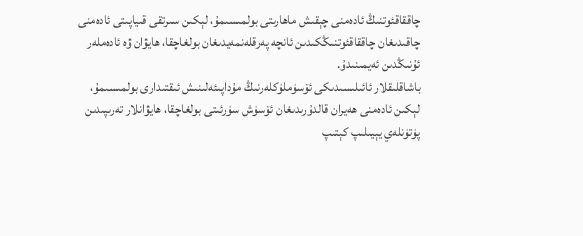چاققاقئوتنىڭ ئادەمنى چېقىش ماھارىتى بولمىسىمۇ، لېكىن سىرتقى قىياپىتى ئادەمنى چاقىدىغان چاققاقئوتنىڭكىدىن ئانچە پەرقلەنمەيدىغان بولغاچقا، ھايۋان ۋە ئادەملەر ئۇنىڭدىن ئەيمىنىدۇ.
باشاقلىقلار ئائىلىسىدىكى ئۆسۈملۈكلەرنىڭ مۇداپىئەلىنىش ئىقتىدارى بولمىسىمۇ، لېكىن ئادەمنى ھەيران قالدۇرىدىغان ئۆسۈش سۈرئىتى بولغاچقا، ھايۋانلار تەرىپىدىن پۈتۈنلەي يېيىلىپ كېتىپ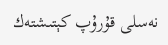نەسلى قۇرۇپ كېتىشتەك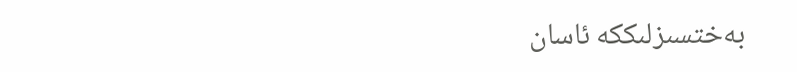بەختسىزلىككە ئاسان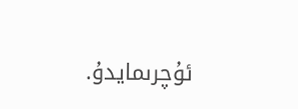ئۇچرىمايدۇ.